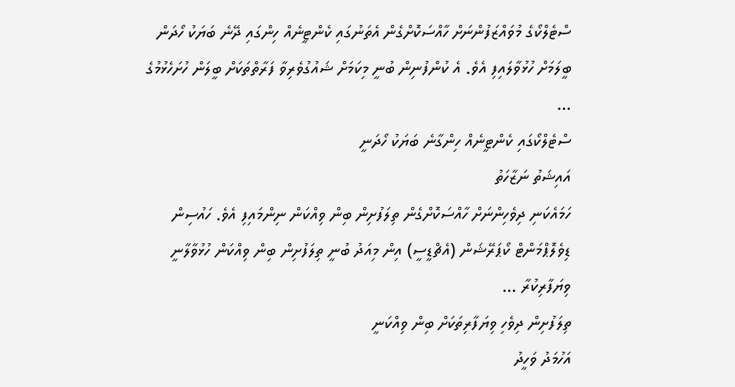ސްޓެލްކޯގެ މުވައްޒަފުންނަށް ހާއްސަކޮށްގެން އެތަނުގައި ކެންޓީނެއް ހިންގައި ދޭނެ ބަޔަކު ހޯދަން ބީލަމަށް ހުޅުވާލައިފި އެވެ. އެ ކުންފުނިން ބުނީ މިކަމަށް ޝައުގުވެރިވާ ފަރާތްތަކަށް ބީލަން ހުށަހެޅުމުގެ …
ސްޓެލްކޯގައި ކެންޓީނެއް ހިންގާނެ ބަޔަކު ހޯދަނީ
އައިޝަތު ނަޒާހަތު
ހަމައެކަނި ދިވެހިންނަށް ހާއްސަކޮށްގެން ތިލަފުށިން ބިން ވިއްކަން ނިންމައިފި އެވެ. ހައުސިން ޑިވެލޮޕްމަންޓް ކޯޕަރޭޝަން (އެޗްޑީސީ) އިން މިއަދު ބުނީ ތިލަފުށިން ބިން ވިއްކަން ހުޅުވާލާނީ ވިޔަފާރިކުރާ …
ތިލަފުށިން ދިވެހި ވިޔަފާރިތަކަށް ބިން ވިއްކަނީ
އަހުމަދު ވަހީދު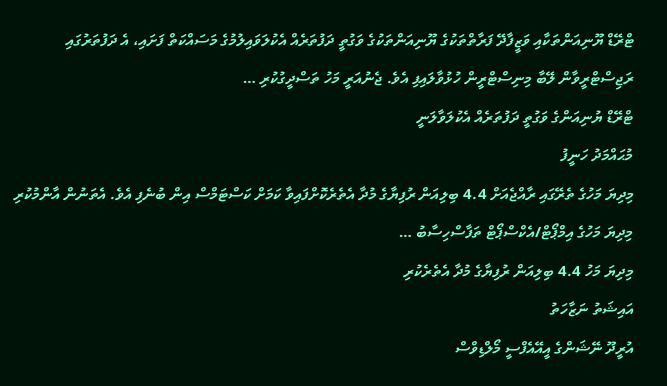ޓްރޭޑް ޔޫނިއަންތަކާއި ވަޒީފާދޭ ފަރާތްތަކުގެ ޔޫނިއަންތަކުގެ ވަގުތީ ދަފުތަރެއް އެކުލަވައިލުމުގެ މަސައްކަތް ފަށައި، އެ ދަފުތަރުގައި ރަޖިސްޓްރީވާން ލޭބާ މިނިސްޓްރީން ހުޅުވާލައިފި އެވެ. ޖެނުއަރީ މަހު ތަސްދީގުކުރި …
ޓްރޭޑް ޔުނިއަންގެ ވަގުތީ ދަފުތަރެއް އެކުލަވާލަނީ
މުޙައްމަދު ހަނީފު
މިދިޔަ މަހުގެ ތެރޭގައި ރާއްޖެއަށް 4.4 ބިލިއަން ރުފިޔާގެ މުދާ އެތެރެކޮށްފައިވާ ކަމަށް ކަސްޓަމްސް އިން ބުނެފި އެވެ. އެތަނުން އާންމުކުރި މިދިޔަ މަހުގެ އިމްޕޯޓް/އެކްސްޕޯޓް ތަފާސްހިސާބު …
މިދިޔަ މަހު 4.4 ބިލިއަން ރުފިޔާގެ މުދާ އެތެރެކުރި
އައިޝަތު ނަޒާހަތު
އުރީދޫ ނޭޝަންގެ އީއޭއެފްސީ މޯލްޑިވްސް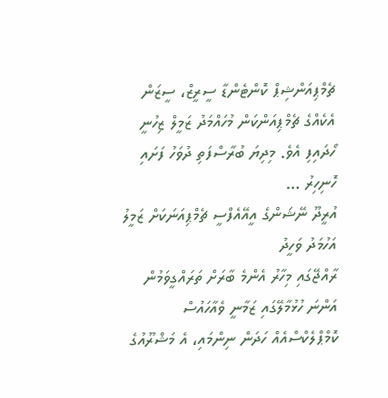ޗެމްޕިއަންޝިޕް ކޮންޓެންޑާ ސީރީޒް، ސީޒަން އެކެއްގެ ޗެމްޕިއަންކަން މުހައްމަދު ޒަމީލް ޒިހުނީ ހޯދައިފި އެވެ. މިދިޔަ ބުރާސްފަތި ދުވަހު ފަށައި ހޮނިހިރު …
އުރީދޫ ނޭޝަންގެ އީއޭއެފްސީ ޗެމްޕިއަނަކަށް ޒަމީލު
އަހުމަދު ވަހީދު
ރާއްޖޭގައި މިހާރު އެންމެ ބާރަށް ތަރައްގީވަމުން އަންނަ ހުޅުމާލޭގައި ޒަމާނީ ވެއާހައުސް ކޮމްޕްލެކްސްއެއް ހަދަން ނިންމައި، އެ މަޝްރޫއުގެ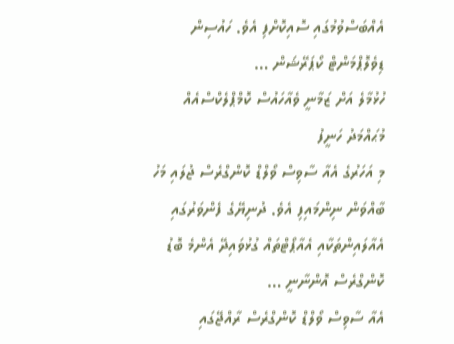އެއްބަސްވުމުގައި ސޮއިކޮށްފި އެވެ. ހައުސިން ޑިވެލޮޕްމަންޓް ކޯޕަރޭޝަން …
ހުޅުމާލެ އަށް ޒަމާނީ ވެއާހައުސް ކޮމްޕްލެކްސްއެއް
މުޙައްމަދު ހަނީފު
މި އަހަރުގެ އެއާ ސާވިސް ވޯލްޑް ކޮންގްރެސް ޖުލައި މަހު ބާއްވަން ނިންމައިފި އެވެ. ދުނިޔޭގެ ފެންވަރުގައި އެއާލައިންތަކާއި އެއާޕޯޓްތައް ގުޅުވައިދޭ އެންމެ ބޮޑު ކޮންގްރެސް އޮންނާނީ …
އެއާ ސާވިސް ވޯލްޑް ކޮންގްރެސް ރާއްޖޭގައި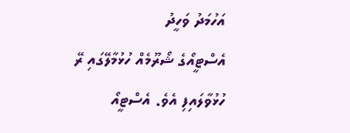އަހުމަދު ވަހީދު
އެސްޓީއޯގެ ޝޯރޫމެއް ހުޅުމާލޭގައި ރޭ ހުޅުވާލައިފި އެވެ. އެސްޓީއޯ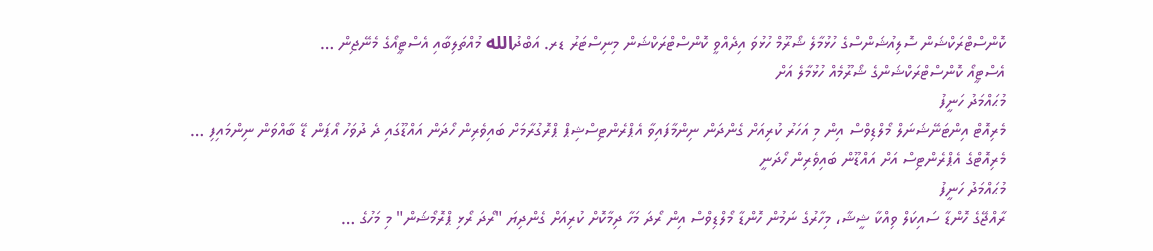ކޮންސްޓްރަކްޝަން ސޮލިއުޝަންސްގެ ހުޅުމާލެ ޝޯރޫމް ހުޅުވަ އިދެއްވީ ކޮންސްޓްރަކްޝަން މިނިސްޓަރު ޑރ. އަބްދުالله މުއްތަލިބާއި އެސްޓީއޯގެ މެނޭޖިން …
އެސްޓީއޯ ކޮންސްޓްރަކްޝަންގެ ޝޯރޫމެއް ހުޅުމާލެ އަށް
މުޙައްމަދު ހަނީފު
މެރިއޮޓް އިންޓަނޭޝަނަލް މޯލްޑިވްސް އިން މި އަހަރު ކުރިއަށް ގެންދަން ނިންމާފައިވާ އެޕްރެންޓިސްޝިޕް ޕްރޮގުރާމަށް ބައިވެރިން ހޯދަން އައްޑޫގައި ދެ ދުވަހު އޯޕަން ޑޭ ބާއްވަން ނިންމައިފި …
މެރިއޮޓްގެ އެޕްރެންޓިސް އަށް އައްޑޫން ބައިވެރިން ހޯދަނީ
މުޙައްމަދު ހަނީފު
ރާއްޖޭގެ ހޮންޑާ ސައިކަލް ވިއްކާ ޝީޝާ، މިހާރުގެ ނަމުން ހޮންޑާ މޯލްޑިވްސް އިން ރޯދަ މަހާ ދިމާކޮށް ކުރިއަށް ގެންދިޔަ "ރޯދަ ރޯޅި ޕްރޮމޯޝަން" މި މަހުގެ …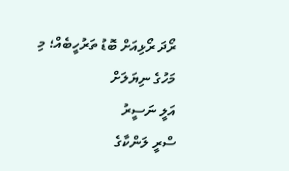ރޯދަ ރޯޅިއަށް ބޮޑު ތަރުހީބެއް؛ މި މަހުގެ ނިޔަލަށް
އަލީ ނަސީރު
ސްރީ ލަންކާގެ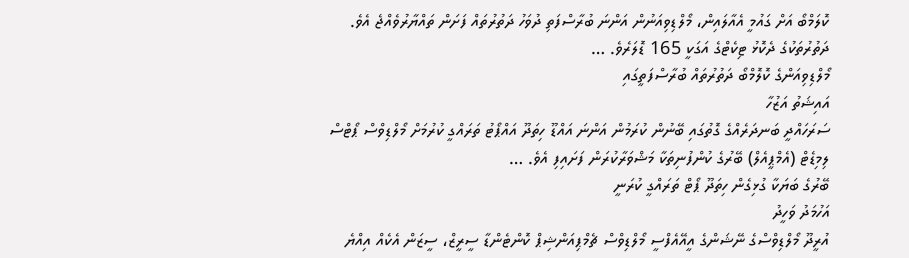ކޮލަމްބޯ އަށް ގައުމީ އެއާލައިން، މޯލްޑިވިއަނުން އަންނަ ބުރާސްފަތި ދުވަހު ދަތުރުތައް ފަށަން ތައްޔާރުވެއްޖެ އެވެ. ދަތުރުތަކުގެ ދެކޮޅު ޓިކެޓްގެ އަގަކީ 165 ޑޮލަރެވެ. …
މޯލްޑިވިއަންގެ ކޮލޮމްބޯ ދަތުރުތައް ބުރާސްފަތީގައި
އައިޝަތު އަޒުހާ
ސަރަހައްދީ ބަނދަރެއްގެ ގޮތުގައި ބޭނުން ކުރަމުން އަންނަ އައްޑޫ ހިތަދޫ އައްޕޯޓު ތަރައްގީ ކުރުމަށް މޯލްޑިވްސް ޕޯޓްސް ލިމިޑެޓް (އެމްޕީއެލް) ބޭރުގެ ކުންފުނިތަކާ މަޝްވަރާކުރަން ފަށައިފި އެވެ. …
ބޭރުގެ ބަޔަކާ ގުޅިގެން ހިތަދޫ ޕޯޓް ތަރައްގީ ކުރަނީ
އަހުމަދު ވަހީދު
އުރީދޫ މޯލްޑިވްސްގެ ނޭޝަންގެ އީއޭއެފްސީ މޯލްޑިވްސް ޗެމްޕިއަންޝިޕް ކޮންޓެންޑާ ސީރީޒް، ސީޒަން އެކެއް އިއްޔެ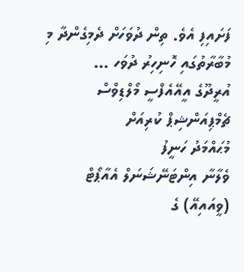ފަށައިފި އެވެ. ތިން ދުވަހަށް ދެމިގެންދާ މި މުބާރާތުގައި ހޮނިހިރު ދުވަހ …
އުރީދޫގެ އީއޭއެފްސީ މޯލްޑިވްސް ޗެމްޕިއަންޝިޕް ކުރިއަށް
މުޙައްމަދު ހަނީފު
ވެލާނާ އިންޓަނޭޝަނަލް އެއާޕޯޓް (ވީއައިއޭ) ގެ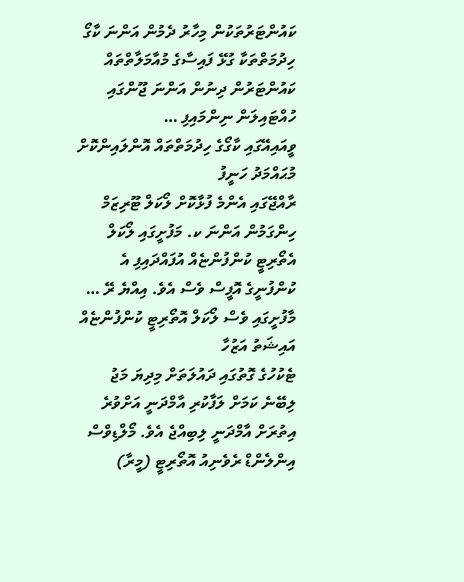ކައުންޓަރުތަކުން މިހާރު ދެމުން އަންނަ ކާގޯ ހިދުމަތްތަކާ ގުޅޭ ފައިސާގެ މުއާމަލާތްތައް ކައުންޓަރުން ދިނުން އަންނަ ޖޫންގައި ހުއްޓައިލަން ނިންމައިފި …
ވީއައިއޭގައި ކާގޯގެ ހިދުމަތްތައް އޮންލައިންކޮށް
މުޙައްމަދު ހަނީފު
ރާއްޖޭގައި އެންމެ ފުޅާކޮށް ލޯކަލް ޓޫރިޒަމް ހިންގަމުން އަންނަ ކ. މަފުށީގައި ލޯކަލް އެތޯރިޓީ ކުންފުންޏެއް އުފައްދައިފި އެ ކުންފުނީގެ އޮފީސް ވެސް އެވެ. އިއްޔެ ރޭ …
މާފުށީގައި ވެސް ލޯކަލް އޮތޯރިޓީ ކުންފުންޏެއް
އައިޝަތު އަޒުހާ
ޓެކުހުގެ ގޮތުގައި ދައުލަތަށް މިދިޔަ މަޖު ލިބޭނެ ކަމަށް ލަފާކުރި އާމްދަނީ އަށްވުރެ އިތުރަށް އާމްދަނީ ލިބިއްޖެ އެވެ. މޯލްޑިވްސް އިންލެންޑް ރެވެނިއު އޮތޯރިޓީ (މީރާ)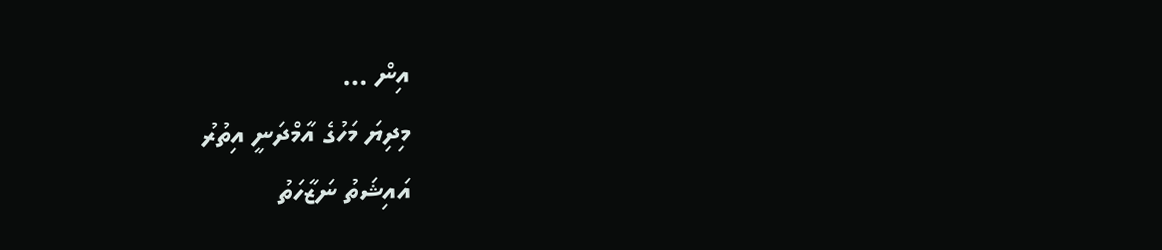އިން …
މިދިޔަ މަހުގެ އާމްދަނީ އިތުރު
އައިޝަތު ނަޒާހަތު